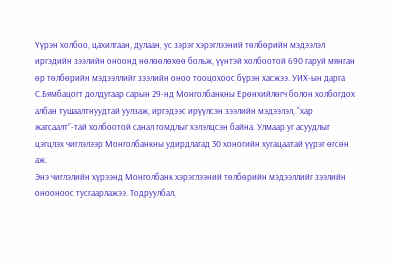Үүрэн холбоо, цахилгаан, дулаан, ус зэрэг хэрэглээний төлбөрийн мэдээлэл иргэдийн зээлийн оноонд нөлөөлөхөө больж, үүнтэй холбоотой 690 гаруй мянган өр төлбөрийн мэдээллийг зээлийн оноо тооцохоос бүрэн хасжээ. УИХ-ын дарга С.Бямбацогт долдугаар сарын 29-нд Монголбанкны Ерөнхийлөгч болон холбогдох албан тушаалтнуудтай уулзаж, иргэдээс ирүүлсэн зээлийн мэдээлэл, “хар жагсаалт”-тай холбоотой санал гомдлыг хэлэлцсэн байна. Улмаар уг асуудлыг цэгцлэх чиглэлээр Монголбанкны удирдлагад 30 хоногийн хугацаатай үүрэг өгсөн аж.
Энэ чиглэлийн хүрээнд Монголбанк хэрэглээний төлбөрийн мэдээллийг зээлийн онооноос тусгаарлажээ. Тодруулбал,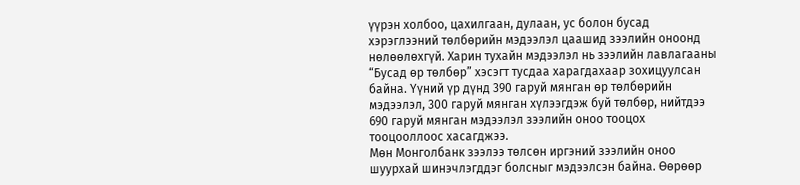үүрэн холбоо, цахилгаан, дулаан, ус болон бусад хэрэглээний төлбөрийн мэдээлэл цаашид зээлийн оноонд нөлөөлөхгүй. Харин тухайн мэдээлэл нь зээлийн лавлагааны “Бусад өр төлбөр” хэсэгт тусдаа харагдахаар зохицуулсан байна. Үүний үр дүнд 390 гаруй мянган өр төлбөрийн мэдээлэл, 300 гаруй мянган хүлээгдэж буй төлбөр, нийтдээ 690 гаруй мянган мэдээлэл зээлийн оноо тооцох тооцооллоос хасагджээ.
Мөн Монголбанк зээлээ төлсөн иргэний зээлийн оноо шуурхай шинэчлэгддэг болсныг мэдээлсэн байна. Өөрөөр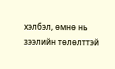хэлбэл, өмнө нь зээлийн төлөлттэй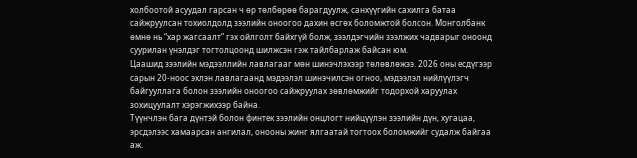холбоотой асуудал гарсан ч өр төлбөрөө барагдуулж, санхүүгийн сахилга батаа сайжруулсан тохиолдолд зээлийн оноогоо дахин өсгөх боломжтой болсон. Монголбанк өмнө нь “хар жагсаалт” гэх ойлголт байхгүй болж, зээлдэгчийн зээлжих чадварыг оноонд суурилан үнэлдэг тогтолцоонд шилжсэн гэж тайлбарлаж байсан юм.
Цаашид зээлийн мэдээллийн лавлагааг мөн шинэчлэхээр төлөвлөжээ. 2026 оны есдүгээр сарын 20-ноос эхлэн лавлагаанд мэдээлэл шинэчилсэн огноо, мэдээлэл нийлүүлэгч байгууллага болон зээлийн оноогоо сайжруулах зөвлөмжийг тодорхой харуулах зохицуулалт хэрэгжихээр байна.
Түүнчлэн бага дүнтэй болон финтек зээлийн онцлогт нийцүүлэн зээлийн дүн, хугацаа, эрсдэлээс хамаарсан ангилал, онооны жинг ялгаатай тогтоох боломжийг судалж байгаа аж.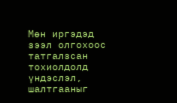Мөн иргэдэд зээл олгохоос татгалзсан тохиолдолд үндэслэл, шалтгааныг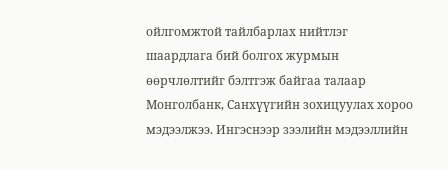ойлгомжтой тайлбарлах нийтлэг шаардлага бий болгох журмын өөрчлөлтийг бэлтгэж байгаа талаар Монголбанк, Санхүүгийн зохицуулах хороо мэдээлжээ. Ингэснээр зээлийн мэдээллийн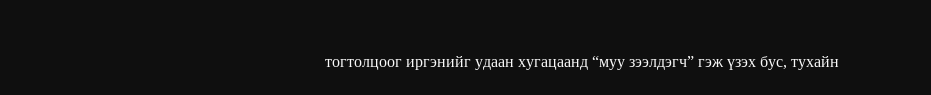тогтолцоог иргэнийг удаан хугацаанд “муу зээлдэгч” гэж үзэх бус, тухайн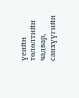үеийн төлөлтийн чадвар, санхүүгийн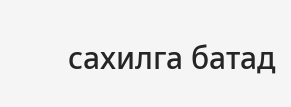сахилга батад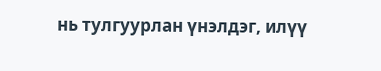нь тулгуурлан үнэлдэг, илүү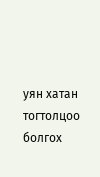уян хатан тогтолцоо болгох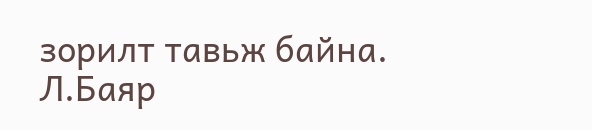зорилт тавьж байна.
Л.Баяр